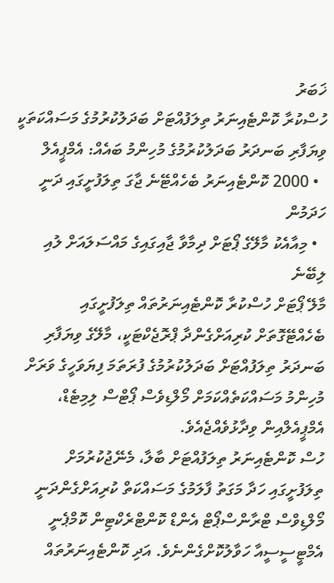ޚަބަރު
ހުސްކުރާ ކޮންޓެއިނަރު ތިލަފުއްޓަށް ބަދަލުކުރުމުގެ މަސައްކަތަކީ ވިޔަފާރި ބަނދަރު ބަދަލުކުރުމުގެ މުހިންމު ބައެއް: އެމްޕީއެލް
  • 2000 ކޮންޓެއިނަރު ބެހެއްޓޭނެ ޖާގަ ތިލަފުށީގައި ދަނީ ހަދަމުން
  • މިއާއެކު މާލޭގެ ޕޯޓަށް ދިމާވާ ޖާއިގައިގެ މައްސަލައަށް ލުއި ލިބޭނެ
މާލޭ ޕޯޓަށް ހުސްކުރާ ކޮންޓެއިނަރުތައް ތިލަފުށީގައި ބެހެއްޓޭގޮތަށް ކުރިއަށްގެންދާ ޕްރޮޖެކްޓަކީ، މާލޭގެ ވިޔަފާރި ބަނދަރު ތިލަފުއްޓަށް ބަދަލުކުރުމުގެ ފުރަތަމަ ފިޔަވަހީގެ ވަރަށް މުހިންމު މަސައްކަތެއްކަމަށް މޯލްޑިވެސް ޕޯޓްސް ލިމިޓެޑް، އެމްޕީއެލްއިން ވިދާޅުވެއްޖެއެވެ.
ހުސް ކޮންޓެއިނަރު ތިލަފުއްޓަށް ބާލާ، މެނޭޖުކުރުމަށް ތިލަފުށީގައި ހަދާ މަގަތު ފާލަމުގެ މަސައްކަތް ކުރިއަށްގެންދަނީ މޯލްޑިވްސް ޓްރާންސްޕޯޓް އެންޑް ކޮންޓްރެކްޓިން ކޮމްޕެނީ އެމްޓީސީސީއާ ހަވާލުކޮށްގެންނެވެ. އަދި ކޮންޓެއިނަރުތައް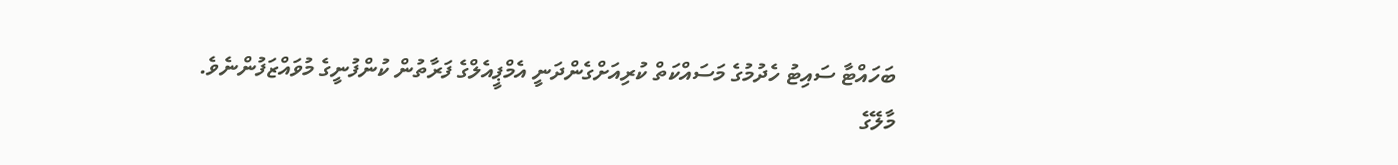ބަހައްޓާ ސައިޓު ހެދުމުގެ މަސައްކަތް ކުރިއަށްގެންދަނީ އެމްޕީއެލްގެ ފަރާތުން ކުންފުނީގެ މުވައްޒަފުންނެވެ.
މާލޭގެ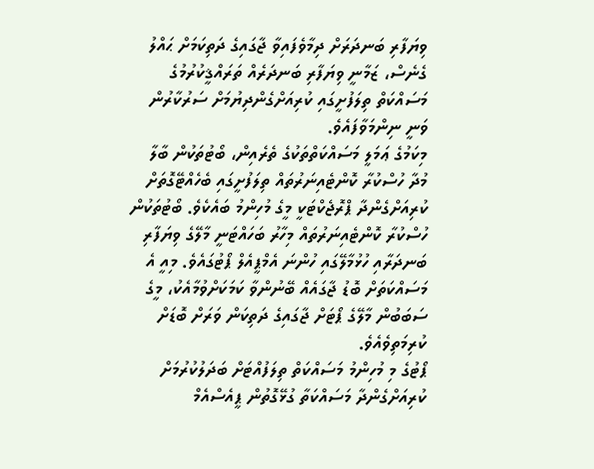ވިޔަފާރި ބަނދަރަށް ދިމާވެފައިވާ ޖާގައިގެ ދަތިކަމަށް ޙައްލު ގެނެސް، ޒަމާނީ ވިޔަފާރި ބަނދަރެއް ތަރައްޤީކުރުމުގެ މަސައްކަތް ތިލަފުށީގައި ކުރިއަށްގެންދިޔުމަށް ސަރުކާރުން ވަނީ ނިންމަވާފައެވެ.
މިކަމުގެ ޢަމަލީ މަސައްކަތްތަކުގެ ތެރެއިން، ބޯޓުތަކުން ބާލާ މުދާ ހުސްކުރާ ކޮންޓެއިނަރުތައް ތިލަފުށީގައި ބެހެއްޓޭގޮތަށް ކުރިއަށްގެންދާ ޕްރޮޖެކްޓަކީ މީގެ މުހިންމު ބައެކެވެ. ބޯޓުތަކުން ހުސްކުރާ ކޮންޓެއިނަރުތައް މިހާރު ބަހައްޓަނީ މާލޭގެ ވިޔަފާރި ބަނދަރާއި ހުޅުމާލޭގައި ހުންނަ އެމްޕީއެލް ޕޯޓުގައެވެ. މިއީ އެ މަސައްކަތަށް ބޮޑު ޖާގައެއް ބޭނުންވާ ކަމަކަށްވުމާއެކު، މީގެ ސަބަބުން މާލޭގެ ޕޯޓަށް ޖާގައިގެ ދަތިކަން ވަރަށް ބޮޑަށް ކުރިމަތިވެއެވެ.
ޕޯޓުގެ މި މުހިންމު މަސައްކަތް ތިލަފުއްޓަށް ބަދަލުކުރުމަށް ކުރިއަށްގެންދާ މަސައްކަތާ ގުޅޭގޮތުން ޕީއެސްއެމް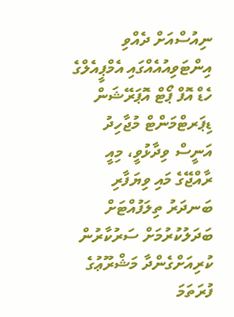ނިއުސްއަށް ދެއްވި އިންޓަވިއުއެއްގައި އެމްޕީއެލްގެ ހެޑް އޮފް ޕޯޓް އޮޕަރޭޝަން ޑިޕަރޓްމަންޓް މުޖާހިދު އަނީސް ވިދާޅުވީ، މިއީ ރާއްޖޭގެ މައި ވިޔަފާރި ބަނދަރު ތިލަފުއްޓަށް ބަދަލުކުރުމަށް ސަރުކާރުން ކުރިއަށްގެންދާ މަޝްރޫޢުގެ ފުރަތަމަ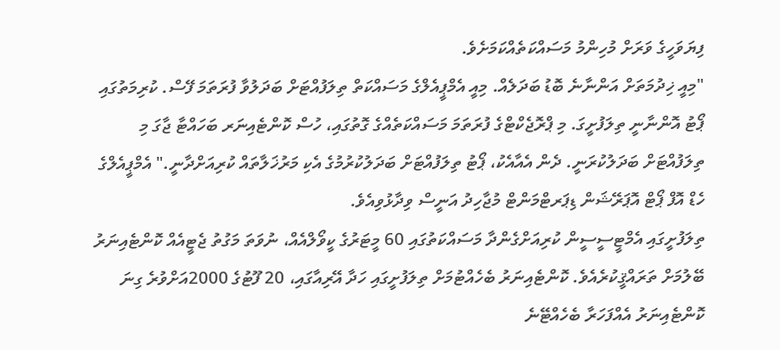ފިޔަވަހީގެ ވަރަށް މުހިންމު މަސައްކަތެއްކަމަށެވެ.
"މިއީ ޚިދުމަތަށް އަންނާނެ ބޮޑު ބަދަލެއް. މިއީ އެމްޕީއެލްގެ މަސައްކަތް ތިލަފުއްޓަށް ބަދަލުވާ ފުރަތަމަ ފޭސް. ކުރިމަތުގައި ޕޯޓު އޮންނާނީ ތިލަފުށީގަ. މި ޕްރޮޖެކްޓްގެ ފުރަތަމަ މަސައްކަތެއްގެ ގޮތުގައި، ހުސް ކޮންޓެއިނަރ ބަހައްޓާ ޖާގަ މި ތިލަފުއްޓަށް ބަދަލުކުރަނީ. ދެން އެއާއެކު، ޕޯޓު ތިލަފުއްޓަށް ބަދަލުކުރުމުގެ އެކި މަރުޚަލާތައް ކުރިއަށްދާނީ." އެމްޕީއެލްގެ ހެޑް އޮފް ޕޯޓް އޮޕަރޭޝަން ޑިޕަރޓްމަންޓް މުޖާހިދު އަނީސް ވިދާޅުވިއެވެ.
ތިލަފުށީގައި އެމްޓީސީސީން ކުރިއަށްގެންދާ މަސައްކަތުގައި 60 މީޓަރުގެ ކީވޯލްއެއް، ނުވަތަ މަގުތު ޖެޓީއެއް ކޮންޓެއިނަރު ބޭލުމަށް ތަރައްޤީކުރެއެވެ. ކޮންޓެއިނަރު ބެހެއްޓުމަށް ތިލަފުށީގައި ހަދާ އޭރިއާގައި، 20 ފޫޓުގެ 2000އަށްވުރެ ގިނަ ކޮންޓެއިނަރު އެއްފަހަރާ ބެހެއްޓޭނެ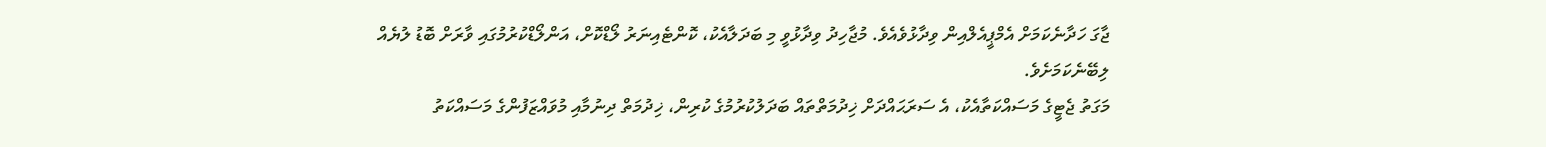ޖާގަ ހަދާނެކަމަށް އެމްޕީއެލްއިން ވިދާޅުވެއެވެ. މުޖާހިދު ވިދާޅުވީ މި ބަދަލާއެކު، ކޮންޓެއިނަރު ލޯޑްކޮށް، އަންލޯޑްކުރުމުގައި ވާރަށް ބޮޑު ލުޔެއް ލިބޭނެކަމަށެވެ.
މަގަތު ޖެޓީގެ މަސައްކަތާއެކު، އެ ސަރަޙައްދަށް ޚިދުމަތްތައް ބަދަލުކުރުމުގެ ކުރިން، ޚިދުމަތް ދިނުމާއި މުވައްޒަފުންގެ މަސައްކަތު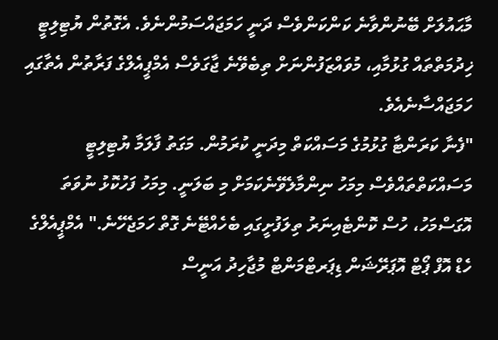މާޙައުލަށް ބޭނުންވާނެ ކަންކަންވެސް ދަނީ ހަމަޖައްސަމުންނެވެ. އެގޮތުން ޔުޓިލިޓީ ޚިދުމަތްތައް ގުޅުމާއި، މުވައްޒަފުންނަށް ތިބެވޭނެ ޖާގަވެސް އެމްޕީއެލްގެ ފަރާތުން އެތާގައި ހަމަޖައްސާނެއެވެ.
"ފެނާ ކަރަންޓާ ގުޅުމުގެ މަސައްކަތް މިދަނީ ކުރަމުން. މަގަތު ފާލަމާ ޔުޓިލިޓީ މަސައްކަތްތައްވެސް މިމަހު ނިންމާލެވޭނެކަމަށް މި ބަލަނީ. މިމަހު ފަހުކޮޅު ނުވަތަ އޮގަސްމަހު، ހުސް ކޮންޓެއިނަރު ތިލަފުށީގައި ބެހެއްޓޭނެ ގޮތް ހަމަޖެހޭނެ." އެމްޕީއެލްގެ ހެޑް އޮފް ޕޯޓް އޮޕަރޭޝަން ޑިޕަރޓްމަންޓް މުޖާހިދު އަނީސް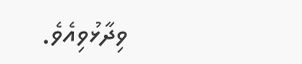ވިދާޅުވިއެވެ.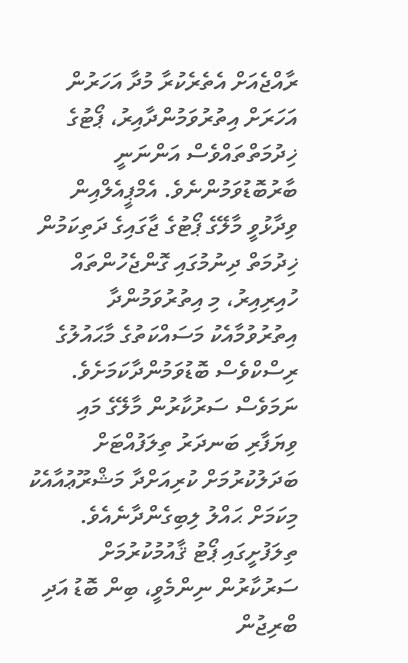ރާއްޖެއަށް އެތެރެކުރާ މުދާ އަހަރުން އަހަރަށް އިތުރުވަމުންދާއިރު، ޕޯޓުގެ ޚިދުމަތްތައްވެސް އަންނަނީ ބާރުބޮޑުވަމުންނެވެ. އެމްޕީއެލްއިން ވިދާޅުވީ މާލޭގެ ޕޯޓުގެ ޖާގައިގެ ދަތިކަމުން ޚިދުމަތް ދިނުމުގައި ގޮންޖެހުންތައް ހުއިރިއިރު، މި އިތުރުވަމުންދާ އިތުރުވުމާއެކު މަސައްކަތުގެ މާޙައުލުގެ ރިސްކްވެސް ބޮޑުވަމުންދާކަމަށެވެ. ނަމަވެސް ސަރުކާރުން މާލޭގެ މައި ވިޔަފާރި ބަނދަރު ތިލަފުއްޓަށް ބަދަލުކުރުމަށް ކުރިއަށްދާ މަޝްރޫޢުއާއެކު މިކަމަށް ޙައްލު ލިބިގެންދާނެއެވެ.
ތިލަފުށީގައި ޕޯޓު ޤާއުމުކުރުމަށް ސަރުކާރުން ނިންމެވީ، ބިން ބޮޑު އަދި ބްރިޖުން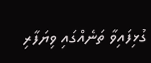ގުޅިފައިވާ ތަނެއްގައި ވިޔަފާރި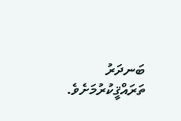ބަނދަރު ތަރައްޤީކުރުމަށެވެ.